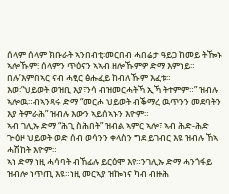ሰላም ሰላም ክቡራት ኣንበብቲ፡መርበብ ሓበሬታ ዓይጋ ከመይ ትዀኑ ኣሎኹም፧ ሰላምን ጥዕናን ኣኣብ ዘሎኹምዎ ድማ እምነይ።
በሉ’እምበኣር ናብ ሓፂር ፅሑፈይ ከብለኹም እፈቱ።
እወ፡”ህይወት ወዝቢ እያ፣ንሳ ብዝመርሓትኻ ኢኻ ትተምም።” ዝብሉ ኣሎዉ።ብኣንጻሩ ድማ “መርሖ ህይወት ብቕማረ ዉጥንን መደባትን እያ ትምራሕ” ዝብሉ እውን ኣይሰኣኑን እዮም።
ኣብ ገሊኡ ድማ “ሕጊ ስሕበት” ዝብል ኣምር ኣሎ፣ ኣብ ሕድ-ሕድ ጒዕዞ ህይወት ወድ ሰብ ወሳንን ቀላስን ግደ ይገብር እዩ ዝብሉ ኸኣ ሓሽከት እዮም።
ኣነ ድማ ነዚ ሓሳባት ብኸፊሉ ይርዕሞ እየ።ንገሊኡ ድማ ሓንጎፋይ ዝብሎ ነጥጢ እዩ።ነዚ መርኣያ ዝኰነና ካብ ብዙሕ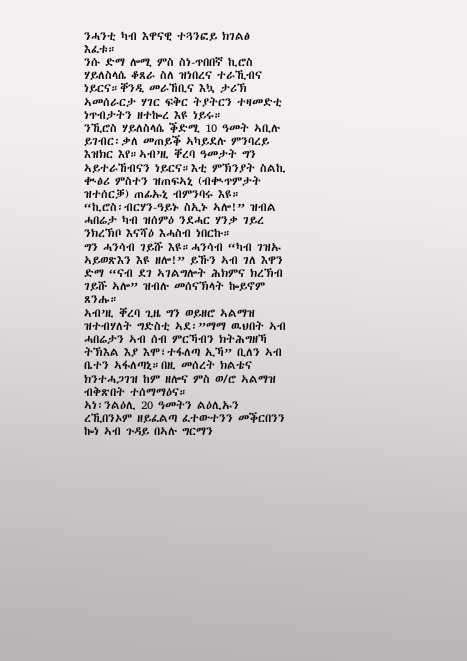ንሓንቲ ካብ እዋናዊ ተጓንፎይ ክገልፅ እፈቱ።
ንሱ ድማ ሎሚ ምስ ስነ-ጥበበኛ ኪሮስ ሃይለስላሴ ቆጸራ ስለ ዝነበረና ተራኺብና ነይርና።ቐንዲ መራኸቢና እኳ ታሪኽ ኣመሰራርታ ሃገር ፍቅር ትያትርን ተዛመድቲ ነጥብታትን ዘተኰረ እዩ ነይሩ።
ንኺሮስ ሃይለስላሴ ቕድሚ 10 ዓመት ኣቢሉ ይገብር፡ቃለ መጠይቕ ኣካይደሉ ምንባረይ እዝክር እየ።ኣብ’ዚ ቐረባ ዓመታት ግን ኣይተራኸብናን ነይርና።እቲ ምኽንያት ስልኪ ቊፅሪ ምስተን ዝጠፍኣኒ (ብቊጥምታት ዝተሰርቓ) ጠፊኡኒ ብምንባሩ እዩ።
“ኪሮስ፡ብርሃን-ዓይኑ ስኢኑ ኣሎ!” ዝብል ሓበሬታ ካብ ዝሰምዕ ንደሓር ሃንቃ ገይረ ንክረኽቦ እናሻዕ እሓስብ ነበርኩ።
ግን ሓንሳብ ገይሹ እዩ።ሓንሳብ “ካብ ገዝኡ ኣይወጽእን እዩ ዘሎ!” ይኹን ኣብ ገለ እዋን ድማ “ናብ ደገ ኣገልግሎት ሕክምና ክረኽብ ገይሹ ኣሎ” ዝብሉ መሰናኽላት ኰይኖም ጸንሑ።
ኣብ’ዚ ቐረባ ጊዜ ግን ወይዘሮ ኣልማዝ ዝተብሃለት ግድስቲ ኣደ፡”ማማ ዉህበት ኣብ ሓበሬታን ኣብ ሰብ ምርኻብን ክትሕግዘኻ ትኽእል እያ እሞ፣ተፋለጣ ኢኻ” ቢለን ኣብ ቤተን ኣፋለጣኒ።በዚ መሰረት ክልቴና ክንተሓጋገዝ ከም ዘሎና ምስ ወ/ሮ ኣልማዝ ብቅጽበት ተሰማማዕና።
ኣነ፡ንልዕሊ 20 ዓመትን ልዕሊኡን ረኺበንኦም ዘይፈልጣ ፈተውተንን መቕርበንን ኰነ ኣብ ጉዳይ በኣሉ ግርማን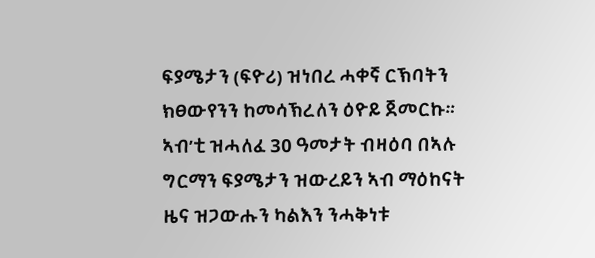ፍያሜታን (ፍዮሪ) ዝነበረ ሓቀኛ ርኽባትን ክፀውየንን ከመሳኽረለን ዕዮይ ጀመርኩ።
ኣብ’ቲ ዝሓለፈ 30 ዓመታት ብዛዕባ በኣሉ ግርማን ፍያሜታን ዝውረይን ኣብ ማዕከናት ዜና ዝጋውሑን ካልእን ንሓቅነቱ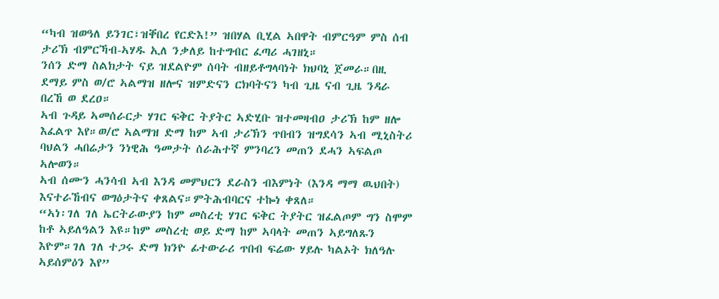“ካብ ዝወዓለ ይንገር፣ዝቐበረ የርድእ!” ዝበሃል ቢሂል ኣበዋት ብምርዓም ምስ ሰብ ታሪኽ ብምርኻብ-ኣሃዱ ኢለ ንቃለይ ከተግብር ፈጣሪ ሓገዘኒ።
ንሰን ድማ ስልክታት ናይ ዝደልዮም ሰባት ብዘይቶግላባነት ክህባኒ ጀመራ።በዚ ደማይ ምስ ወ/ሮ ኣልማዝ ዘሎና ዝምድናን ርክባትናን ካብ ጊዜ ናብ ጊዜ ንዳራ በረኸ ወ ደረዐ።
ኣብ ጉዳይ ኣመሰራርታ ሃገር ፍቅር ትያትር ኣድሂቡ ዝተመዛብዐ ታሪኽ ከም ዘሎ እፈልጥ እየ።ወ/ሮ ኣልማዝ ድማ ከም ኣብ ታሪኽን ጥበብን ዝግደሳን ኣብ ሚኒስትሪ ባህልን ሓበሬታን ንነዊሕ ዓመታት ሰራሕተኛ ምንባረን መጠን ደሓን ኣፍልጦ ኣሎወን።
ኣብ ሰሙን ሓንሳብ ኣብ እንዳ መምህርን ደራስን ብእምነት (እንዳ ማማ ዉህበት) እናተራኸብና ወግዕታትና ቀጸልና።ምትሕብባርና ተኰነ ቀጸለ።
“ኣነ፡ገለ ገለ ኤርትራውያን ከም መስረቲ ሃገር ፍቅር ትያትር ዝፈልጦም ግን ስሞም ከቶ ኣይለዓልን እዩ።ከም መስረቲ ወይ ድማ ከም ኣባላት መጠን ኣይግለጹን እዮም።ገለ ገለ ተጋሩ ድማ ክንዮ ፊተውራሪ ጥበብ ፍሬው ሃይሉ ካልኦት ክለዓሉ ኣይሰምዕን እየ”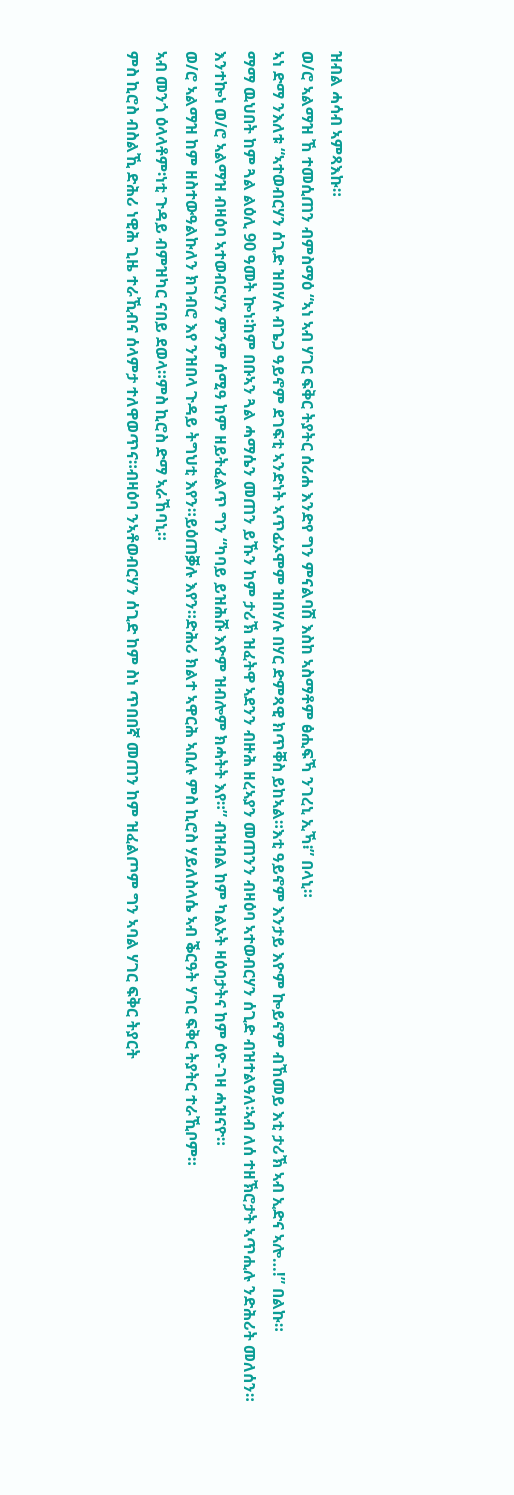ዝብል ሓሳብ ኣምጻእኩ።
ወ/ሮ ኣልማዝ ኸ ተመሲጠን ብምስማዕ “ኣነ ኣብ ሃገር ፍቅር ትያትር ሰሪሐ እንድየ ግን ምናልባሽ እስከ ኣስማቶም ፅሒፍኻ ንገረኒ ኢኻ፧” በላኒ።
ኣነ ድማ ንእለቱ “ኣተወብርሃን ሰጊድ ዝበሃሉ ብጌጋ ዓይኖም ደገፍቲ ኣንድነት ኣጥፊኦሞም ዝበሃሉ በሃር ድምጻዊ ክጥቐስ ይከኣል።እቲ ዓይኖም እንታይ እዮም ኰይኖም ብኸመይ እቲ ታሪኽ ኣብ ኢድና ኣሎ…!” በልኩ።
ማማ ዉህበት ከም ጓል ልዕሊ 90 ዓመት ኰነ፡ከም በቡኣን ጓል ሓማሴን መጠን ይኹን ከም ታሪኽ ዝፈትዋ ኣደንን ብዙሕ ዘረኣያን መጠንን ብዛዕባ ኣተወብርሃን ሰጊድ ብዝተልዓለ፡ኣብ ለሰ ተዘኽሮታት ኣጥሒሉ ንድሕሪት መለሰን።
እንተኰነ ወ/ሮ ኣልማዝ ብዛዕባ ኣተወብርሃን ምንም ሰሚዓ ከም ዘይትፈልጥ ግን “ካባይ ይዝሕሹ እዮም ዝብሎም ክሓትት እየ።” ብዝብል ከም ካልኦት ዛዕባታትና ከም ዕዮ-ገዛ ሓዝናዮ።
ወ/ሮ ኣልማዝ ከም ዘስተውዓልኩለን ክገብሮ እየ ንዝበላ ጉዳይ ትግህቲ እየን።ይዕጠቓሉ እየን።ድሕሪ ክልተ ኣዋርሕ ኣቢሉ ምስ ኪሮስ ሃይለስላሴ ኣብ ቕርዓት ሃገር ፍቅር ትያትር ተራኺቦም።
ኣብ መንጎ ዕላላቶም፡ነቲ ጉዳይ ብምዝካር ናበይ ደወላ።ምስ ኪሮስ ድማ ኣራኸባኒ።
ምስ ኪሮስ ብስልኺ ድሕሪ ነዊሕ ጊዜ ተራኺብና ሰላምታ ተለዋወጥና።ብዛዕባ ንኣቶወብርሃን ሰጊድ ከም ስነ ጥበበኛ መጠን ከም ዝፈልጦም ግን ኣባል ሃገር ፍቅር ትያርት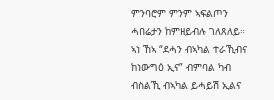ምንባሮም ምንም ኣፍልጦን ሓበሬታን ከምዘይብሉ ገለጸለይ።
ኣነ ኸኣ “ደሓን ብኣካል ተራኺብና ከነውግዕ ኢና” ብምባል ካብ ብስልኺ ብኣካል ይሓይሽ ኢልና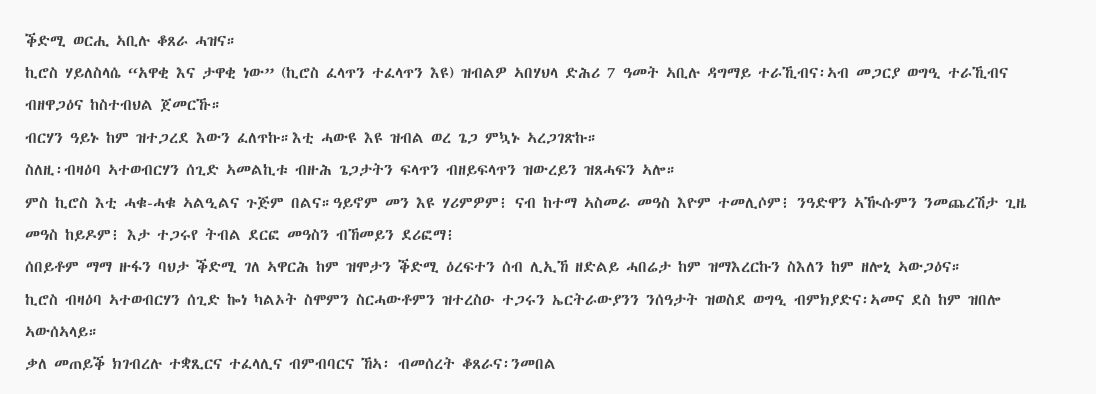ቕድሚ ወርሒ ኣቢሉ ቆጸራ ሓዝና።
ኪሮስ ሃይለስላሴ “አዋቂ እና ታዋቂ ነው” (ኪሮስ ፈላጥን ተፈላጥን እዩ) ዝብልዎ ኣበሃህላ ድሕሪ 7 ዓመት ኣቢሉ ዳግማይ ተራኺብና፡ኣብ መጋርያ ወግዒ ተራኺብና ብዘዋጋዕና ከስተብህል ጀመርኹ።
ብርሃን ዓይኑ ከም ዝተጋረደ እውን ፈለጥኩ።እቲ ሓውዩ እዩ ዝብል ወረ ጌጋ ምኳኑ ኣረጋገጽኩ።
ስለዚ፡ብዛዕባ ኣተወብርሃን ሰጊድ ኣመልኪቱ ብዙሕ ጌጋታትን ፍላጥን ብዘይፍላጥን ዝውረይን ዝጸሓፍን ኣሎ።
ምስ ኪሮስ እቲ ሓቁ-ሓቁ ኣልዒልና ጉጅም በልና።ዓይኖም መን እዩ ሃሪምዎም፧ ናብ ከተማ ኣስመራ መዓስ እዮም ተመሊሶም፧ ንዓድዋን ኣዂሱምን ንመጨረሽታ ጊዜ መዓስ ከይዶም፧ እታ ተጋሩየ ትብል ደርፎ መዓስን ብኸመይን ደሪፎማ፧
ሰበይቶም ማማ ዙፋን ባህታ ቕድሚ ገለ ኣዋርሕ ከም ዝሞታን ቕድሚ ዕረፍተን ሰብ ሊኢኸ ዘድልይ ሓበሬታ ከም ዝማእረርኩን ስእለን ከም ዘሎኒ ኣውጋዕና።
ኪሮስ ብዛዕባ ኣተወብርሃን ሰጊድ ኰነ ካልኦት ስሞምን ስርሓውቶምን ዝተረስዑ ተጋሩን ኤርትራውያንን ንሰዓታት ዝወስደ ወግዒ ብምክያድና፡ኣመና ደስ ከም ዝበሎ ኣውሰኣላይ።
ቃለ መጠይቕ ክገብረሉ ተቋጺርና ተፈላሊና ብምብባርና ኸኣ፡ ብመሰረት ቆጸራና፡ንመበል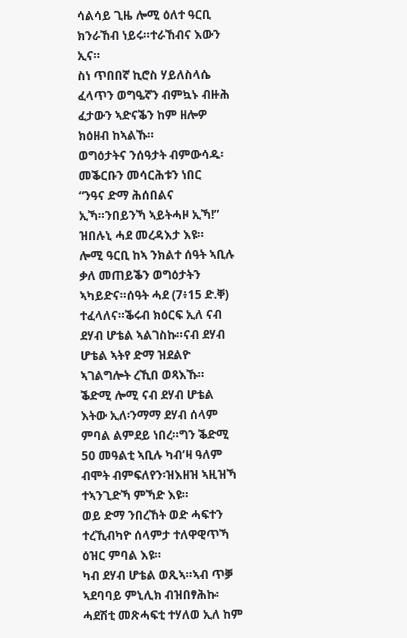ሳልሳይ ጊዜ ሎሚ ዕለተ ዓርቢ ክንራኸብ ነይሩ።ተራኸብና እውን ኢና።
ስነ ጥበበኛ ኪሮስ ሃይለስላሴ ፈላጥን ወግዔኛን ብምኳኑ ብዙሕ ፈታውን ኣድናቕን ከም ዘሎዎ ክዕዘብ ከኣልኹ።
ወግዕታትና ንሰዓታት ብምውሳዱ፡መቕርቡን መሳርሕቱን ነበር
“ንዓና ድማ ሕሰበልና ኢኻ።ንበይንኻ ኣይትሓዞ ኢኻ!” ዝበሉኒ ሓደ መረዳእታ እዩ።
ሎሚ ዓርቢ ከኣ ንክልተ ሰዓት ኣቢሉ ቃለ መጠይቕን ወግዕታትን ኣካይድና።ሰዓት ሓደ (7፥15 ድ.ቐ) ተፈላለና።ቕሩብ ክዕርፍ ኢለ ናብ ደሃብ ሆቴል ኣልገስኩ።ናብ ደሃብ ሆቴል ኣትየ ድማ ዝደልዮ ኣገልግሎት ረኺበ ወጻእኹ።
ቕድሚ ሎሚ ናብ ደሃብ ሆቴል እትው ኢለ፡ንማማ ደሃብ ሰላም ምባል ልምደይ ነበረ።ግን ቕድሚ 50 መዓልቲ ኣቢሉ ካብ’ዛ ዓለም ብሞት ብምፍለየን፡ዝእዘዝ ኣዚዝኻ ተኣንጊድኻ ምኻድ እዩ።
ወይ ድማ ንበረኸት ወድ ሓፍተን ተረኺብካዮ ሰላምታ ተለዋዊጥኻ ዕዝር ምባል እዩ።
ካብ ደሃብ ሆቴል ወጺኣ።ኣብ ጥቓ ኣደባባይ ምኒሊክ ብዝበፃሕኩ፡ሓደሽቲ መጽሓፍቲ ተሃለወ ኢለ ከም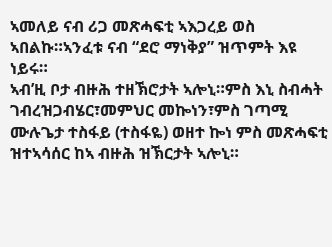ኣመለይ ናብ ሪጋ መጽሓፍቲ ኣእጋረይ ወስ ኣበልኩ።ኣንፈቱ ናብ “ደሮ ማነቅያ” ዝጥምት እዩ ነይሩ።
ኣብ’ዚ ቦታ ብዙሕ ተዘኽሮታት ኣሎኒ።ምስ እኒ ስብሓት ገብረዝጋብሄር፣መምህር መኰነን፣ምስ ገጣሚ ሙሉጌታ ተስፋይ (ተስፋዬ) ወዘተ ኰነ ምስ መጽሓፍቲ ዝተኣሳሰር ከኣ ብዙሕ ዝኽርታት ኣሎኒ።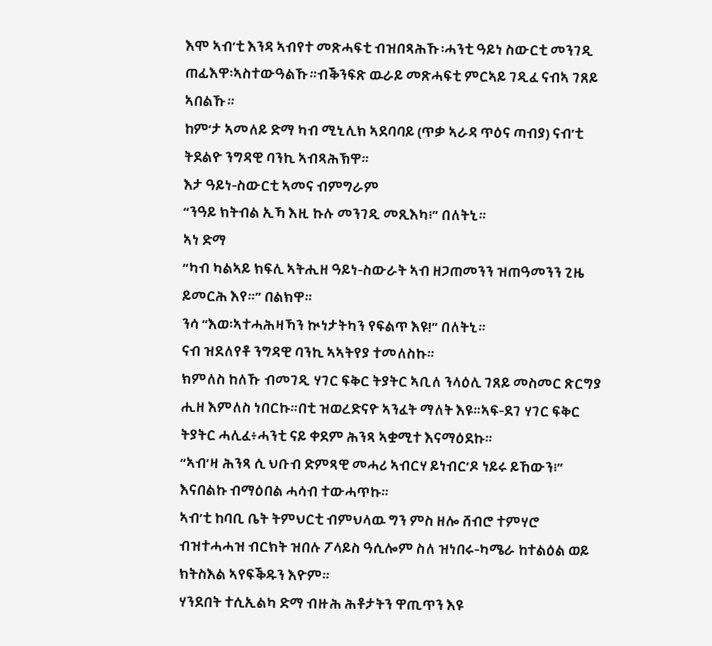እሞ ኣብ’ቲ እንዳ ኣብየተ መጽሓፍቲ ብዝበጻሕኹ፡ሓንቲ ዓይነ ስውርቲ መንገዲ ጠፊእዋ፡ኣስተውዓልኹ።ብቕንፍጽ ዉራይ መጽሓፍቲ ምርኣይ ገዲፈ ናብኣ ገጸይ ኣበልኹ።
ከም’ታ ኣመለይ ድማ ካብ ሚኒሊክ ኣደባባይ (ጥቃ ኣራዳ ጥዕና ጣብያ) ናብ’ቲ ትደልዮ ንግዳዊ ባንኪ ኣብጻሕኽዋ።
እታ ዓይነ-ስውርቲ ኣመና ብምግራም
“ንዓይ ክትብል ኢኻ እዚ ኩሉ መንገዲ መጺእካ፧” በለትኒ።
ኣነ ድማ
“ካብ ካልኣይ ክፍሊ ኣትሒዘ ዓይነ-ስውራት ኣብ ዘጋጠመንን ዝጠዓመንን ጊዜ ይመርሕ እየ።” በልክዋ።
ንሳ “እወ፡ኣተሓሕዛኻን ኲነታትካን የፍልጥ እዩ!” በለትኒ።
ናብ ዝደለየቶ ንግዳዊ ባንኪ ኣኣትየያ ተመለስኩ።
ክምለስ ከለኹ ብመገዲ ሃገር ፍቅር ትያትር ኣቢለ ንላዕሊ ገጸይ መስመር ጽርግያ ሒዘ እምለስ ነበርኩ።በቲ ዝወረድናዮ ኣንፈት ማለት እዩ።ኣፍ-ደገ ሃገር ፍቅር ትያትር ሓሊፈ፥ሓንቲ ናይ ቀደም ሕንጻ ኣቋሚተ እናማዕደኩ።
“ኣብ’ዛ ሕንጻ ሲ ህቡብ ድምጻዊ መሓሪ ኣብርሃ ይነብር’ዶ ነይሩ ይኸውን፧” እናበልኩ ብማዕበል ሓሳብ ተውሓጥኩ።
ኣብ’ቲ ከባቢ ቤት ትምህርቲ ብምህላዉ ግን ምስ ዘሎ ሸብሮ ተምሃሮ ብዝተሓሓዝ ብርክት ዝበሉ ፖላይስ ዓሲሎም ስለ ዝነበሩ-ካሜራ ከተልዕል ወይ ክትስእል ኣየፍቕዱን እዮም።
ሃንደበት ተሲኢልካ ድማ ብዙሕ ሕቶታትን ዋጢጥን እዩ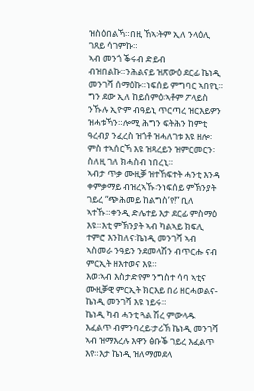ዝስዕበልኻ።በዚ ኸኣ፡ትም ኢለ ንላዕሊ ገጸይ ሳገምኩ።
ኣብ መንጎ ቕሩብ ድይብ ብዝበልኩ።ንሕልናይ ዝጽውዕ ደርፊ ኬነዲ መንገሻ ሰማዕኩ።ነፍሰይ ምግባር ኣበየኒ።
ግን ደው ኢለ ከይሰምዕ፡ኣቶም ፖላይስ ንኹሉ ኢዮም ብዓይኒ ጥርጣረ ዝርእይዎን ዝሓቱኻን።ሎሚ ሕግን ፍትሕን ከምቲ ዓረብያ ንፈረስ ዝጎቶ ዝሓለገቱ እዩ ዘሎ፡ምስ ተኣሰርኻ እዩ ዝጻረይን ዝምርመርን፡ስለዚ ገለ ክሓስብ ነበረኒ።
ኣብታ ጥቃ ሙዚቓ ዝተኸፍተት ሓንቲ እንዳ ቀምቃማይ ብዝረኣኹ፡ንነፍሰይ ምኽንያት ገይረ “ጭሕመይ ከልግስ’የ!” ቢለ ኣተኹ።ቀንዲ ድሌተይ እታ ደርፊ ምስማዕ እዩ።እቲ ምኽንያት ኣብ ካልኣይ ክፍሊ ተምሮ እንከለና፡ኬነዲ መንገሻ ኣብ ኣስመራ ንዓይን ንደመላሽን ብጥርሑ ናብ ምርኢት ዘእተወና እዩ።
እወ፡ኣብ እስታድየም ንግስተ ሳባ ኣቲና ሙዚቓዊ ምርኢት ክርእይ በሪ ዘርሓወልና-ኬነዲ መንገሻ እዩ ነይሩ።
ኬነዲ ካብ ሓንቲ ጓል ሽረ ምውላዱ እፈልጥ ብምንባረይ፡ታሪኽ ኬነዲ መንገሻ ኣብ ዝማእረሉ እዋን ፅቡቕ ገይረ እፈልጥ እየ።እታ ኬነዲ ዝለማመደላ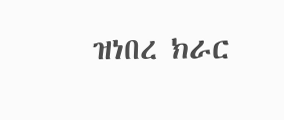ዝነበረ ክራር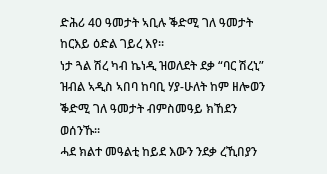ድሕሪ 40 ዓመታት ኣቢሉ ቕድሚ ገለ ዓመታት ከርእይ ዕድል ገይረ እየ።
ነታ ጓል ሽረ ካብ ኬነዲ ዝወለደት ደቃ “ባር ሽረኒ” ዝብል ኣዲስ ኣበባ ከባቢ ሃያ-ሁለት ከም ዘሎወን ቕድሚ ገለ ዓመታት ብምስመዓይ ክኸደን ወሰንኹ።
ሓደ ክልተ መዓልቲ ከይደ እውን ንደቃ ረኺበያን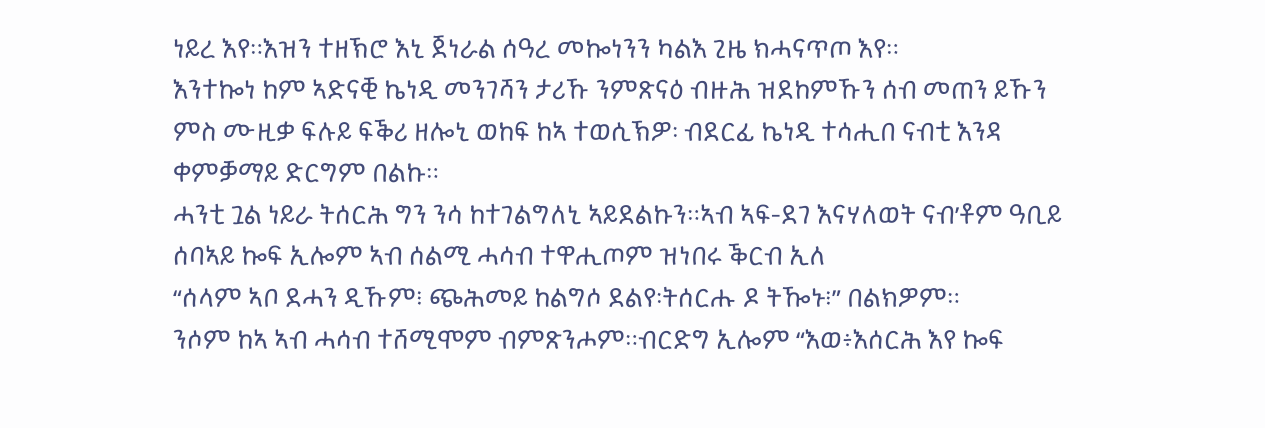ነይረ እየ።እዝን ተዘኽሮ እኒ ጀነራል ሰዓረ መኰነንን ካልእ ጊዜ ክሓናጥጦ እየ።
እንተኰነ ከም ኣድናቒ ኬነዲ መንገሻን ታሪኹ ንምጽናዕ ብዙሕ ዝደከምኹን ሰብ መጠን ይኹን ምስ ሙዚቃ ፍሉይ ፍቕሪ ዘሎኒ ወከፍ ከኣ ተወሲኽዎ፡ ብደርፊ ኬነዲ ተሳሒበ ናብቲ እንዳ ቀምቓማይ ድርግም በልኩ።
ሓንቲ ጓል ነይራ ትሰርሕ ግን ንሳ ከተገልግለኒ ኣይደልኩን።ኣብ ኣፍ-ደገ እናሃለወት ናብ’ቶም ዓቢይ ሰባኣይ ኰፍ ኢሎም ኣብ ሰልሚ ሓሳብ ተዋሒጦም ዝነበሩ ቕርብ ኢለ
“ሰላም ኣቦ ደሓን ዲኹም፧ ጭሕመይ ከልግሶ ደልየ፡ትሰርሑ ዶ ትዀኑ፧” በልክዎም።
ንሶም ከኣ ኣብ ሓሳብ ተሸሚሞም ብምጽንሖም።ብርድግ ኢሎም “እወ፥እሰርሕ እየ ኰፍ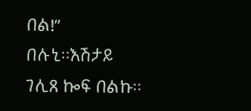በል!” በሉኒ።እሽታይ ገሊጸ ኰፍ በልኩ።